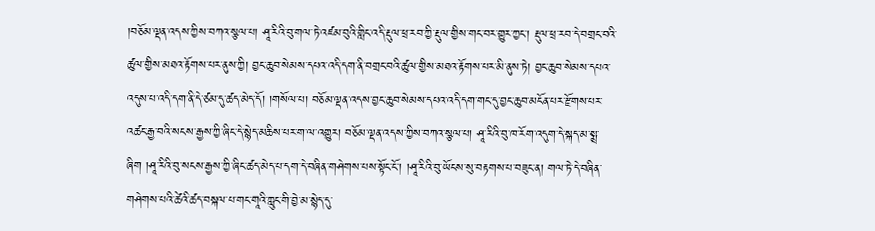།བཅོམ་ལྡན་འདས་ཀྱིས་བཀའ་སྩལ་པ། ཤཱ་རིའི་བུ་གལ་ཏེ་འཛམ་བུའི་གླིང་འདི་རྡུལ་ཕྲ་རབ་ཀྱི་རྡུལ་གྱིས་གང་བར་གྱུར་ཀྱང་། རྡུལ་ཕྲ་རབ་དེ་བགྲང་བའི་ཚུལ་གྱིས་མཐའ་རྟོགས་པར་ནུས་ཀྱི། བྱང་ཆུབ་སེམས་དཔའ་འདི་དག་ནི་བགྲང་བའི་ཚུལ་གྱིས་མཐའ་རྟོགས་པར་མི་ནུས་ཏེ། བྱང་ཆུབ་སེམས་དཔའ་འདུས་པ་འདི་དག་ནི་དེ་ཙམ་དུ་ཚད་མེད་དོ། །གསོལ་པ། བཅོམ་ལྡན་འདས་བྱང་ཆུབ་སེམས་དཔའ་འདི་དག་གང་དུ་བྱང་ཆུབ་མངོན་པར་རྫོགས་པར་འཚང་རྒྱ་བའི་སངས་རྒྱས་ཀྱི་ཞིང་དེ་སྙེད་མཆིས་པར་ག་ལ་འགྱུར། བཅོམ་ལྡན་འདས་ཀྱིས་བཀའ་སྩལ་པ། ཤཱ་རིའི་བུ་ཁ་རོག་འདུག་དེ་སྐད་མ་སྨྲ་ཞིག །ཤཱ་རིའི་བུ་སངས་རྒྱས་ཀྱི་ཞིང་ཚད་མེད་པ་དག་དེ་བཞིན་གཤེགས་པས་སྟོང་ངོ་། །ཤཱ་རིའི་བུ་ཡོངས་སུ་བརྟགས་པ་བཟུང་ན། གལ་ཏེ་དེ་བཞིན་གཤེགས་པའི་ཚེའི་ཚད་བསྐལ་པ་གང་གཱའི་ཀླུང་གི་བྱེ་མ་སྙེད་དུ་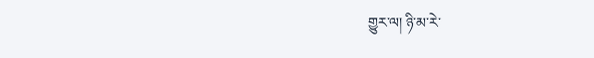གྱུར་ལ། ཉི་མ་རེ་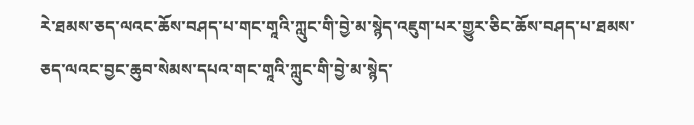རེ་ཐམས་ཅད་ལའང་ཆོས་བཤད་པ་གང་གཱའི་ཀླུང་གི་བྱེ་མ་སྙེད་འཇུག་པར་གྱུར་ཅིང་ཆོས་བཤད་པ་ཐམས་ཅད་ལའང་བྱང་ཆུབ་སེམས་དཔའ་གང་གཱའི་ཀླུང་གི་བྱེ་མ་སྙེད་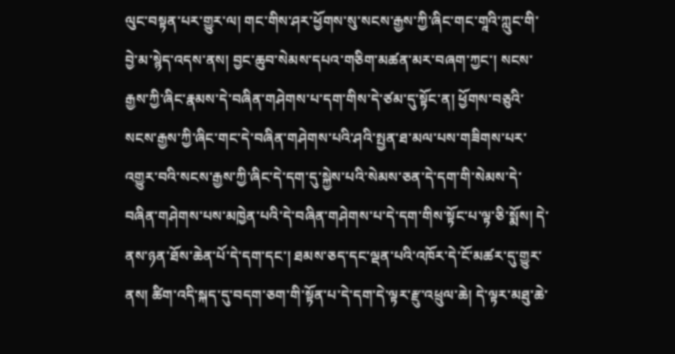ལུང་བསྟན་པར་གྱུར་ལ། གང་གིས་ཤར་ཕྱོགས་སུ་སངས་རྒྱས་ཀྱི་ཞིང་གང་གཱའི་ཀླུང་གི་བྱེ་མ་སྙེད་འདས་ནས། བྱང་ཆུབ་སེམས་དཔའ་གཅིག་མཚན་མར་བཞག་ཀྱང་། སངས་རྒྱས་ཀྱི་ཞིང་རྣམས་དེ་བཞིན་གཤེགས་པ་དག་གིས་དེ་ཙམ་དུ་སྟོང་ན། ཕྱོགས་བཅུའི་སངས་རྒྱས་ཀྱི་ཞིང་གང་དེ་བཞིན་གཤེགས་པའི་ཤའི་སྤྱན་ཐ་མལ་པས་གཟིགས་པར་འགྱུར་བའི་སངས་རྒྱས་ཀྱི་ཞིང་དེ་དག་དུ་སྐྱེས་པའི་སེམས་ཅན་དེ་དག་གི་སེམས་དེ་བཞིན་གཤེགས་པས་མཁྱེན་པའི་དེ་བཞིན་གཤེགས་པ་དེ་དག་གིས་སྟོང་པ་ལྟ་ཅི་སྨོས། དེ་ནས་ཉན་ཐོས་ཆེན་པོ་དེ་དག་དང་། ཐམས་ཅད་དང་ལྡན་པའི་འཁོར་དེ་ངོ་མཚར་དུ་གྱུར་ནས། ཚིག་འདི་སྐད་དུ་བདག་ཅག་གི་སྟོན་པ་དེ་དག་དེ་ལྟར་རྫུ་འཕྲུལ་ཆེ། དེ་ལྟར་མཐུ་ཆེ་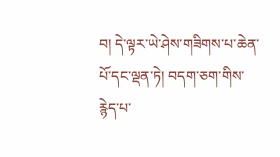བ། དེ་ལྟར་ཡེ་ཤེས་གཟིགས་པ་ཆེན་པོ་དང་ལྡན་ཏེ། བདག་ཅག་གིས་རྙེད་པ་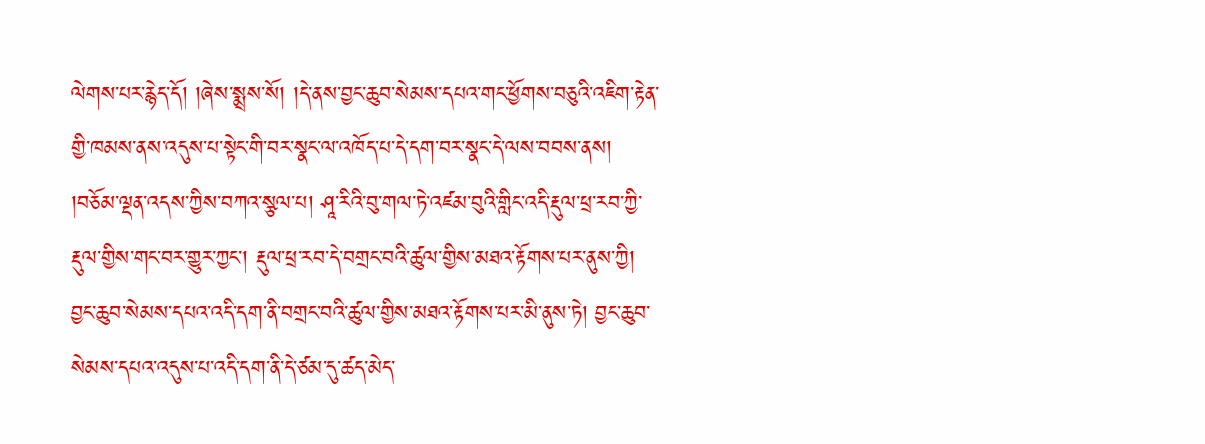ལེགས་པར་རྙེད་དོ། །ཞེས་སྨྲས་སོ། །དེ་ནས་བྱང་ཆུབ་སེམས་དཔའ་གང་ཕྱོགས་བཅུའི་འཇིག་རྟེན་གྱི་ཁམས་ནས་འདུས་པ་སྟེང་གི་བར་སྣང་ལ་འཁོད་པ་དེ་དག་བར་སྣང་དེ་ལས་བབས་ནས།
།བཅོམ་ལྡན་འདས་ཀྱིས་བཀའ་སྩལ་པ། ཤཱ་རིའི་བུ་གལ་ཏེ་འཛམ་བུའི་གླིང་འདི་རྡུལ་ཕྲ་རབ་ཀྱི་རྡུལ་གྱིས་གང་བར་གྱུར་ཀྱང་། རྡུལ་ཕྲ་རབ་དེ་བགྲང་བའི་ཚུལ་གྱིས་མཐའ་རྟོགས་པར་ནུས་ཀྱི། བྱང་ཆུབ་སེམས་དཔའ་འདི་དག་ནི་བགྲང་བའི་ཚུལ་གྱིས་མཐའ་རྟོགས་པར་མི་ནུས་ཏེ། བྱང་ཆུབ་སེམས་དཔའ་འདུས་པ་འདི་དག་ནི་དེ་ཙམ་དུ་ཚད་མེད་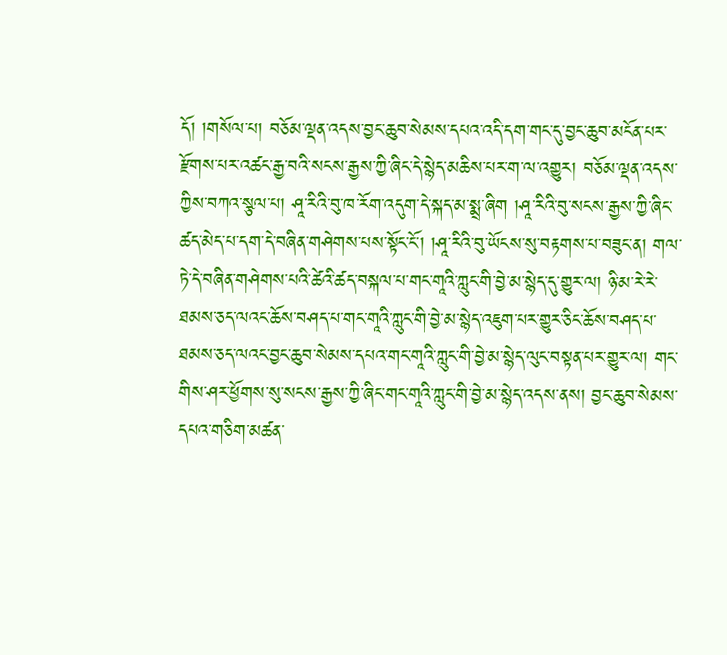དོ། །གསོལ་པ། བཅོམ་ལྡན་འདས་བྱང་ཆུབ་སེམས་དཔའ་འདི་དག་གང་དུ་བྱང་ཆུབ་མངོན་པར་རྫོགས་པར་འཚང་རྒྱ་བའི་སངས་རྒྱས་ཀྱི་ཞིང་དེ་སྙེད་མཆིས་པར་ག་ལ་འགྱུར། བཅོམ་ལྡན་འདས་ཀྱིས་བཀའ་སྩལ་པ། ཤཱ་རིའི་བུ་ཁ་རོག་འདུག་དེ་སྐད་མ་སྨྲ་ཞིག །ཤཱ་རིའི་བུ་སངས་རྒྱས་ཀྱི་ཞིང་ཚད་མེད་པ་དག་དེ་བཞིན་གཤེགས་པས་སྟོང་ངོ་། །ཤཱ་རིའི་བུ་ཡོངས་སུ་བརྟགས་པ་བཟུང་ན། གལ་ཏེ་དེ་བཞིན་གཤེགས་པའི་ཚེའི་ཚད་བསྐལ་པ་གང་གཱའི་ཀླུང་གི་བྱེ་མ་སྙེད་དུ་གྱུར་ལ། ཉི་མ་རེ་རེ་ཐམས་ཅད་ལའང་ཆོས་བཤད་པ་གང་གཱའི་ཀླུང་གི་བྱེ་མ་སྙེད་འཇུག་པར་གྱུར་ཅིང་ཆོས་བཤད་པ་ཐམས་ཅད་ལའང་བྱང་ཆུབ་སེམས་དཔའ་གང་གཱའི་ཀླུང་གི་བྱེ་མ་སྙེད་ལུང་བསྟན་པར་གྱུར་ལ། གང་གིས་ཤར་ཕྱོགས་སུ་སངས་རྒྱས་ཀྱི་ཞིང་གང་གཱའི་ཀླུང་གི་བྱེ་མ་སྙེད་འདས་ནས། བྱང་ཆུབ་སེམས་དཔའ་གཅིག་མཚན་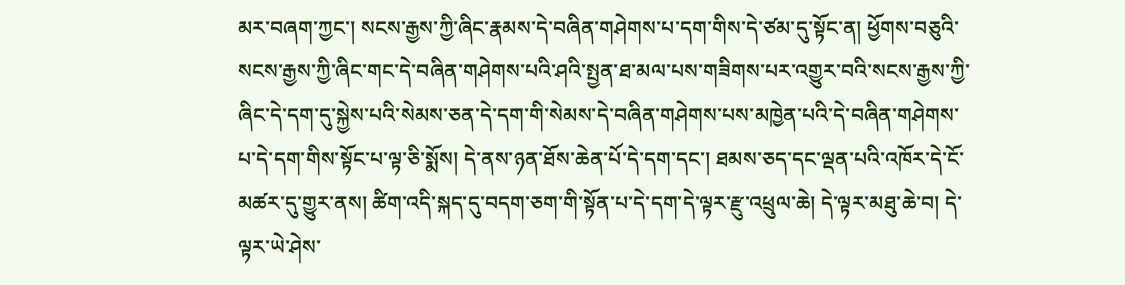མར་བཞག་ཀྱང་། སངས་རྒྱས་ཀྱི་ཞིང་རྣམས་དེ་བཞིན་གཤེགས་པ་དག་གིས་དེ་ཙམ་དུ་སྟོང་ན། ཕྱོགས་བཅུའི་སངས་རྒྱས་ཀྱི་ཞིང་གང་དེ་བཞིན་གཤེགས་པའི་ཤའི་སྤྱན་ཐ་མལ་པས་གཟིགས་པར་འགྱུར་བའི་སངས་རྒྱས་ཀྱི་ཞིང་དེ་དག་དུ་སྐྱེས་པའི་སེམས་ཅན་དེ་དག་གི་སེམས་དེ་བཞིན་གཤེགས་པས་མཁྱེན་པའི་དེ་བཞིན་གཤེགས་པ་དེ་དག་གིས་སྟོང་པ་ལྟ་ཅི་སྨོས། དེ་ནས་ཉན་ཐོས་ཆེན་པོ་དེ་དག་དང་། ཐམས་ཅད་དང་ལྡན་པའི་འཁོར་དེ་ངོ་མཚར་དུ་གྱུར་ནས། ཚིག་འདི་སྐད་དུ་བདག་ཅག་གི་སྟོན་པ་དེ་དག་དེ་ལྟར་རྫུ་འཕྲུལ་ཆེ། དེ་ལྟར་མཐུ་ཆེ་བ། དེ་ལྟར་ཡེ་ཤེས་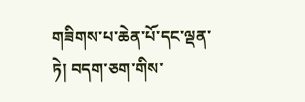གཟིགས་པ་ཆེན་པོ་དང་ལྡན་ཏེ། བདག་ཅག་གིས་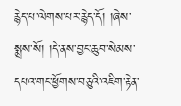རྙེད་པ་ལེགས་པར་རྙེད་དོ། །ཞེས་སྨྲས་སོ། །དེ་ནས་བྱང་ཆུབ་སེམས་དཔའ་གང་ཕྱོགས་བཅུའི་འཇིག་རྟེན་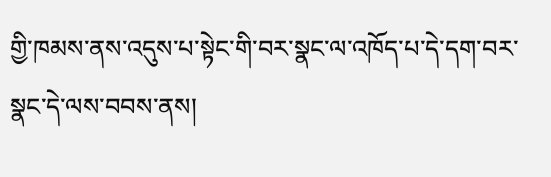གྱི་ཁམས་ནས་འདུས་པ་སྟེང་གི་བར་སྣང་ལ་འཁོད་པ་དེ་དག་བར་སྣང་དེ་ལས་བབས་ནས།